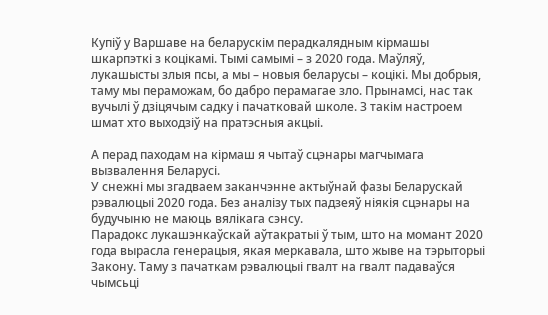Купіў у Варшаве на беларускім перадкалядным кірмашы шкарпэткі з коцікамі. Тымі самымі – з 2020 года. Маўляў, лукашысты злыя псы, а мы – новыя беларусы – коцікі. Мы добрыя, таму мы пераможам, бо дабро перамагае зло. Прынамсі, нас так вучылі ў дзіцячым садку і пачатковай школе. З такім настроем шмат хто выходзіў на пратэсныя акцыі.

А перад паходам на кірмаш я чытаў сцэнары магчымага вызвалення Беларусі.
У снежні мы згадваем заканчэнне актыўнай фазы Беларускай рэвалюцыі 2020 года. Без аналізу тых падзеяў ніякія сцэнары на будучыню не маюць вялікага сэнсу.
Парадокс лукашэнкаўскай аўтакратыі ў тым, што на момант 2020 года вырасла генерацыя, якая меркавала, што жыве на тэрыторыі Закону. Таму з пачаткам рэвалюцыі гвалт на гвалт падаваўся чымсьці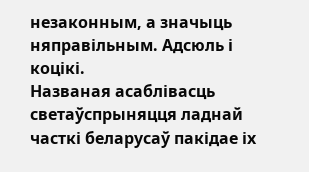незаконным, а значыць няправільным. Адсюль і коцікі.
Названая асаблівасць светаўспрыняцця ладнай часткі беларусаў пакідае іх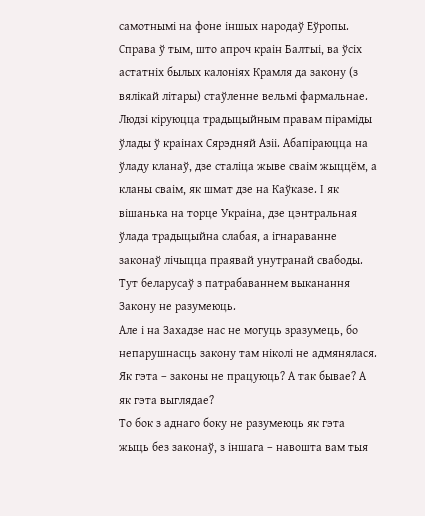самотнымі на фоне іншых народаў Еўропы.
Справа ў тым, што апроч краін Балтыі, ва ўсіх астатніх былых калоніях Крамля да закону (з вялікай літары) стаўленне вельмі фармальнае. Людзі кіруюцца традыцыйным правам піраміды ўлады ў краінах Сярэдняй Азіі. Абапіраюцца на ўладу кланаў, дзе сталіца жыве сваім жыццём, а кланы сваім, як шмат дзе на Каўказе. І як вішанька на торце Украіна, дзе цэнтральная ўлада традыцыйна слабая, а ігнараванне законаў лічыцца праявай унутранай свабоды. Тут беларусаў з патрабаваннем выканання Закону не разумеюць.
Але і на Захадзе нас не могуць зразумець, бо непарушнасць закону там ніколі не адмянялася. Як гэта – законы не працуюць? А так бывае? А як гэта выглядае?
То бок з аднаго боку не разумеюць як гэта жыць без законаў, з іншага – навошта вам тыя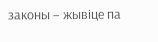законы – жывіце па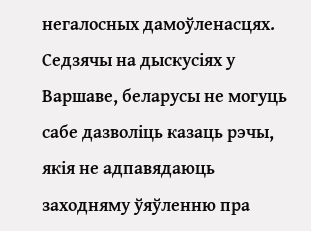негалосных дамоўленасцях.
Седзячы на дыскусіях у Варшаве, беларусы не могуць сабе дазволіць казаць рэчы, якія не адпавядаюць заходняму ўяўленню пра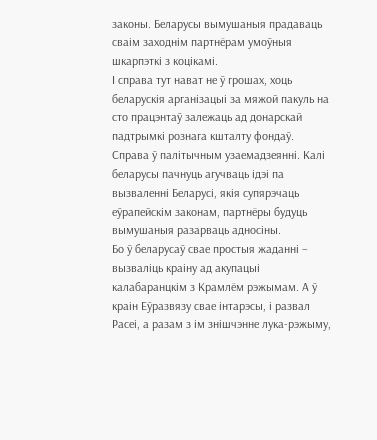законы. Беларусы вымушаныя прадаваць сваім заходнім партнёрам умоўныя шкарпэткі з коцікамі.
І справа тут нават не ў грошах, хоць беларускія арганізацыі за мяжой пакуль на сто працэнтаў залежаць ад донарскай падтрымкі рознага кшталту фондаў. Справа ў палітычным узаемадзеянні. Калі беларусы пачнуць агучваць ідэі па вызваленні Беларусі, якія супярэчаць еўрапейскім законам, партнёры будуць вымушаныя разарваць адносіны.
Бо ў беларусаў свае простыя жаданні – вызваліць краіну ад акупацыі калабаранцкім з Крамлём рэжымам. А ў краін Еўразвязу свае інтарэсы, і развал Расеі, а разам з ім знішчэнне лука-рэжыму,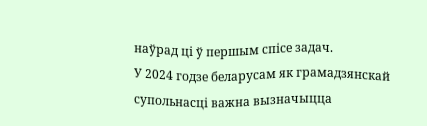наўрад ці ў першым спісе задач.
У 2024 годзе беларусам як грамадзянскай супольнасці важна вызначыцца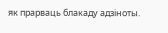як прарваць блакаду адзіноты.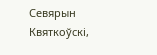Севярын Квяткоўскі,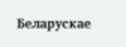Беларускае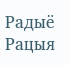Радыё Рацыя